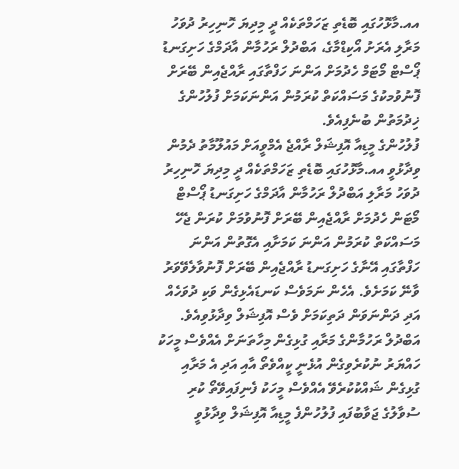އއ.މާޅޮހުގައި ބޮޑެތި ޒަހަމްތަކެއް ދީ މިދިޔަ ހޮނިހިރު ދުވަހު މަރާލި އެރަށު އޯކިޑްމާގެ، އަބްދުލް ރަހުމާން އާދަމްގެ ހަށިގަނޑު ޕޯސްޓް މޯޓަމް ހެދުމަށް އަންނަ ހަފްތާގައި ރާއްޖެއިން ބޭރަށް ފޮނުވުމކުގެ މަސައްކަތް ކުރަމުން އަންނަކަމަށް ފުލުހުންގެ ޚިދުމަތުން ބުނެފިއެވެ.
ފުލުހުންގެ މީޑިއާ އޮފިޝަލް ރާއްޖެ އެމްވީއަށް މައުލޫމާތު ދެމުން ވިދާޅުވީ އއ.މާޅޮހުގައި ބޮޑެތި ޒަހަމްތަކެއް ދީ މިދިޔަ ހޮނިހިރު ދުވަހު މަރާލި އަބްދުލް ރަހުމާން އާދަމްގެ ހަށިގަނޑު ޕޯސްޓް މޯޓަން ހެދުމަށް ރާއްޖެއިން ބޭރަށް ފޮނުވުމަށް ކުރަން ޖެހޭ މަސައްކަތް ކުރަމުން އަންނަ ކަމަށާއި އެގޮތުން އަންނަ ހަފްތާގައި އޭނާގެ ހަށިގަނޑު ރާއްޖެއިން ބޭރަށް ފޮނުވާލެވޭވަރު ވާނޭ ކަމަށެވެ. އެހެން ނަމަވެސް ކަނޑައެޅިގެން ވަކި ދުވަހެއް އަދި ދަންނަވަން ދަތިކަމަށް ވެސް އޮފިޝަލް ވިދާޅުވިއެވެ.
އަބްދުލް ރަހުމާންގެ މަރާއި ގުޅިގެން މިހާތަނަށް އެއްވެސް މީހަކު ހައްޔަރު ނުކުރެވިގެން އުޅެނީ ކީއްވެތޯ އާއި އަދި އެ މަރާއި ގުޅިގެން ޝައްކުކުރެވޭ އެއްވެސް މީހަކު ފެނިފައިވޭތޯ ކުރި ސުވާލުގެ ޖަވާބުފައި ފުލުހުންފެ މީޑިއާ އޮފިޝަލް ވިދާޅުވީ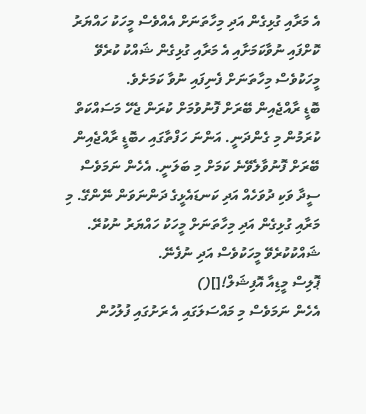އެ މަރާއި ގުޅިގެން އަދި މިހާތަނަށް އެއްވެސް މީހަކު ހައްޔަރު ކޮށްފައި ނުވާކަމަށާއި އެ މަރާއި ގުޅިގެން ޝައްކު ކުރެވޭ މީހަކުވެސް މިހާތަނަށް ފެނިފައި ނުވާ ކަމަށެވެ.
ބޮޑީ ރާއްޖެއިން ބޭރަށް ފޮނުވުމަށް ކުރަން ޖެހޭ މަސައްކަތް ކުރަމުން މި ގެންދަނީ. އަންނަ ހަފްތާގައި ހބޮޑީ ރާއްޖެއިން ބޭރަށް ފޮނުވާލެވޭނެ ކަމަށް މި ބަލަނީ. އެހެން ނަމަވެސް ސީދާ ވަކި ދުވަހެއް އަދި ކަނޑައެޅީގެ ދަންނަވަން ނޭންގޭ. މި މަރާއި ގުޅިގެން އަދި މިހާތަނަށް މީހަކު ހައްޔަރު ނުކުރޭ. ޝައްކުކުރެވޭ މީހަކުވެސް އަދި ނުފެނޭ.
ޕޮލިސް މީޑިއާ އޮފިޝަލް![]()
އެހެން ނަމަވެސް މި މައްސަލަގައި އެ ރަށުގައި ފުލުހުން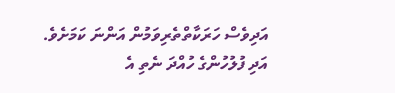އަދިވެސް ހަރަކާތްތެރިވަމުން އަންނަ ކަމަށެވެ. އަދި ފުލުހުންގެ ހުއްދަ ނެތި އެ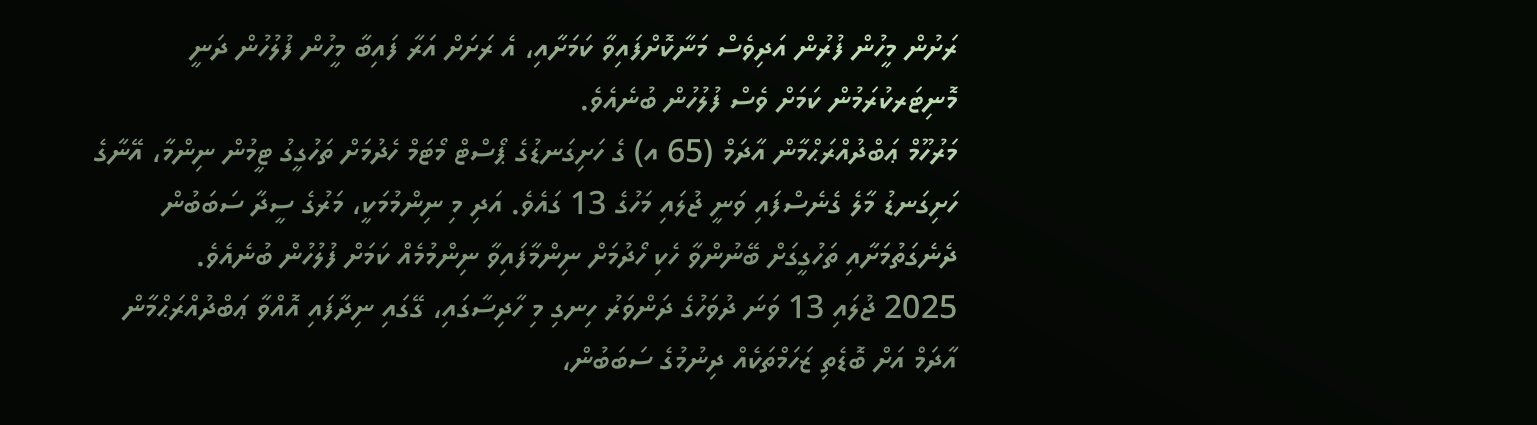ރަށުން މީހުން ފުރުން އަދިވެސް މަނާކޮށްފައިވާ ކަމަށާއި، އެ ރަށަށް އަރާ ފައިބާ މީހުން ފުލުހުން ދަނީ މޮނިޓަރކުރަމުން ކަމަށް ވެސް ފުލުހުން ބުނެއެވެ.
މަރުހޫމް ޢަބްދުއްރަޙްމާން އާދަމް (65 އ) ގެ ހަށިގަނޑުގެ ޕޯސްޓް މޯޓަމް ހެދުމަށް ތަހުގީގު ޓީމުން ނިންމާ، އޭނާގެ ހަށިގަނޑު މާލެ ގެނެސްފައި ވަނީ ޖުލައި މަހުގެ 13 ގައެވެ. އަދި މި ނިންމުމަކީ، މަރުގެ ސީދާ ސަބަބުން ދެނެގަތުމަށާއި ތަހުގީގަށް ބޭނުންވާ ހެކި ހޯދުމަށް ނިންމާފައިވާ ނިންމުމެއް ކަމަށް ފުލުހުން ބުނެއެވެ.
2025 ޖުލައި 13 ވަނަ ދުވަހުގެ ދަންވަރު ހިނގި މި ހާދިސާގައި، ގޭގައި ނިދާފައި އޮއްވާ ޢަބްދުއްރަޙްމާން އާދަމް އަށް ބޮޑެތި ޒަހަމްތަކެއް ދިނުމުގެ ސަބަބުން،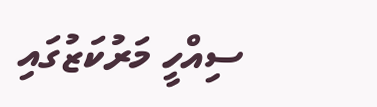ސިއްހީ މަރުކަޒުގައި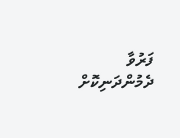ފަރުވާ ދެމުންދަނިކޮށް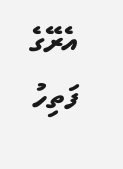އެރޭގެ ފަތިހު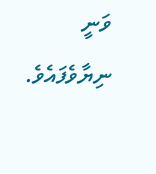ވަނީ ނިޔާވެފައެވެ.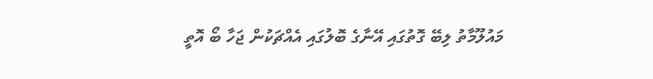މައުލޫމާތު ލިބޭ ގޮތުގައި އޭނާގެ ބޮލުގައި އެއްޗަކުން ޖަހާ ބޯ އޮތީ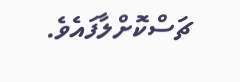ޗަސްކޮށްލާފައެވެ.